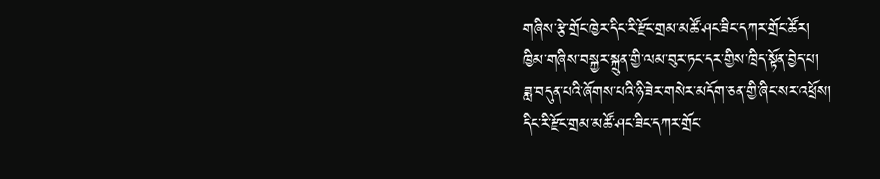གཞིས་རྩེ་གྲོང་ཁྱེར་དིང་རི་རྫོང་གྲམ་མཚོ་ཤང་ཟིང་དཀར་གྲོང་ཚོར།
ཁྱིམ་གཞིས་བསྐྱར་སྐྲུན་གྱི་ལམ་བུར་ཏང་དར་གྱིས་ཁྲིད་སྟོན་བྱེད་པ།
ཟླ་བདུན་པའི་ཞོགས་པའི་ཉི་ཟེར་གསེར་མདོག་ཅན་གྱི་ཞིང་སར་འཕྲོས།
དིང་རི་རྫོང་གྲམ་མཚོ་ཤང་ཟིང་དཀར་གྲོང་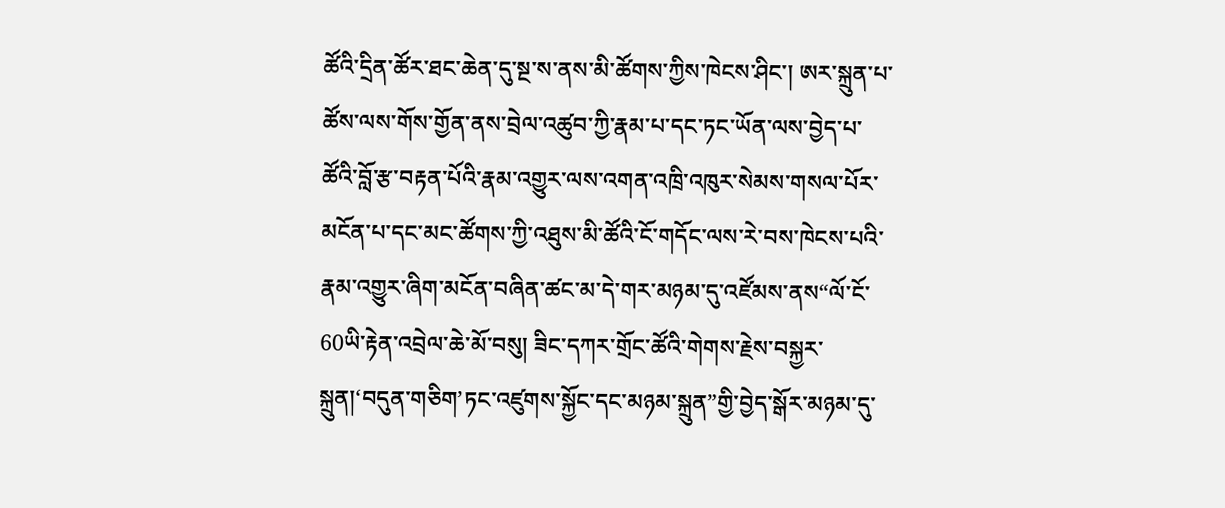ཚོའི་དྲིན་ཚོར་ཐང་ཆེན་དུ་སྔ་ས་ནས་མི་ཚོགས་ཀྱིས་ཁེངས་ཤིང་། ཨར་སྐྲུན་པ་ཚོས་ལས་གོས་གྱོན་ནས་བྲེལ་འཚུབ་ཀྱི་རྣམ་པ་དང་ཏང་ཡོན་ལས་བྱེད་པ་ཚོའི་བློ་རྩ་བརྟན་པོའི་རྣམ་འགྱུར་ལས་འགན་འཁྲི་འཁུར་སེམས་གསལ་པོར་མངོན་པ་དང་མང་ཚོགས་ཀྱི་འཐུས་མི་ཚོའི་ངོ་གདོང་ལས་རེ་བས་ཁེངས་པའི་རྣམ་འགྱུར་ཞིག་མངོན་བཞིན་ཚང་མ་དེ་གར་མཉམ་དུ་འཛོམས་ནས“ལོ་ངོ་60ཡི་རྟེན་འབྲེལ་ཆེ་མོ་བསུ། ཟིང་དཀར་གྲོང་ཚོའི་གེགས་རྗེས་བསྐྱར་སྐྲུན།‘བདུན་གཅིག’ཏང་འཛུགས་སྐྱོང་དང་མཉམ་སྐྲུན”གྱི་བྱེད་སྒོར་མཉམ་དུ་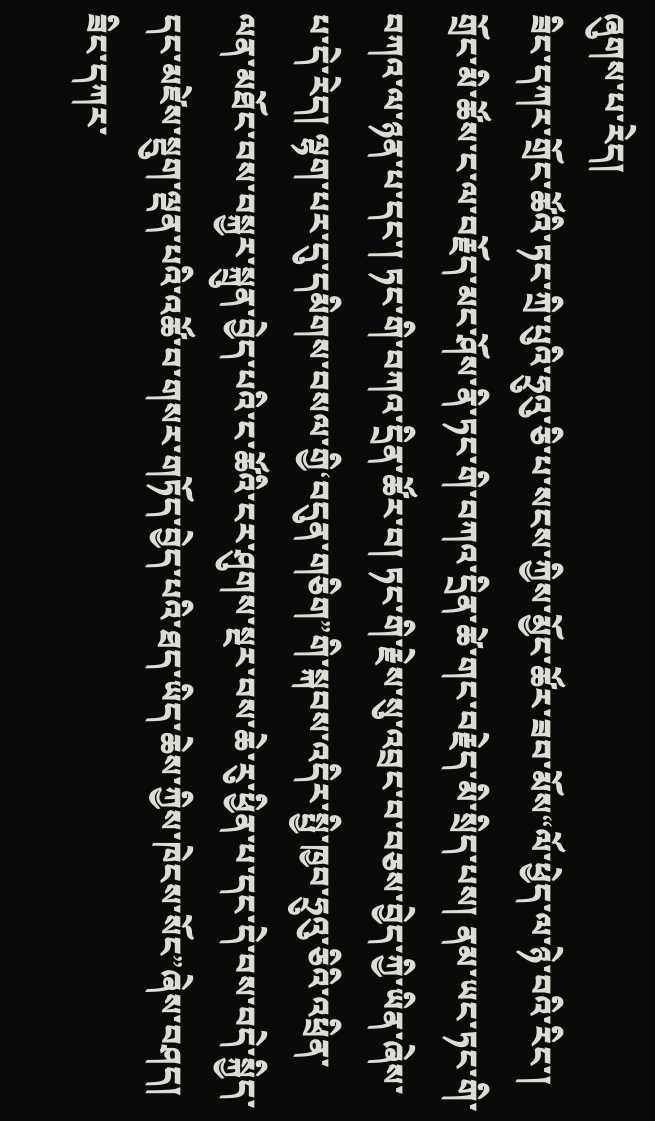ཞུགས་པ་རེད།
ཟིང་དཀར་གྲོང་ཚོའི་ཏང་ཀྲི་པུའི་ཧྲུའུ་ཅི་པ་སངས་ཀྱིས་མྱོང་ཚོར་ཟབ་མོས“ལོ་ཕྱེད་ལ་ཉེ་བའི་རིང་། གྲོང་མི་ཚོས་ང་ལ་བརྗོད་མང་ཤོས་ནི་ཏང་གི་བཀའ་དྲིན་ཚེ་གང་བརྗེད་མི་སྲིད་པས། ནམ་ཡང་ཏང་གི་བཀའ་ལ་ཉན་པ་དང་། ཏང་གི་བཀའ་དྲིན་ཚོར་བ། ཏང་གི་རྗེས་སུ་འབྲང་བ་བཅས་བྱེད་ཀྱི་ཡིན་ཞེས་པ་དེ་རེད། ལྷག་པར་དུ་དམིགས་བསལ་གྱི‘བདུན་གཅིག”གི་སྐབས་འདིར་སྤྱི་ཁྱབ་ཧྲུའུ་ཅིའི་འཕྲིན་ལན་མཐོང་བས་བསྐྱར་སྐྲུན་བྱེད་པའི་ང་ཚོའི་ངར་ཤུགས་སྔར་བས་ཆེ་རུ་ཕྱིན་པ་དང་དེ་བས་བདེ་སྐྱིད་དང་མཛེས་སྡུག་ལྡན་པའི་འཚོ་བ་གསར་གཏོད་བྱེད་པའི་ཐད་ཡིད་ཆེས་ཀྱིས་ཁེངས་སོང”ཞེས་བཤད།
ཟིང་དཀར་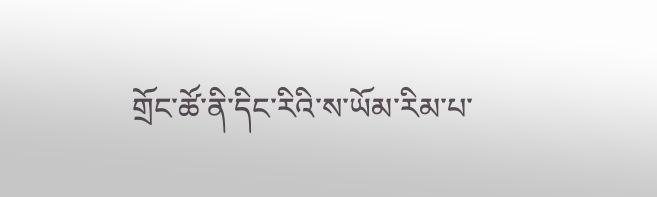གྲོང་ཚོ་ནི་དིང་རིའི་ས་ཡོམ་རིམ་པ་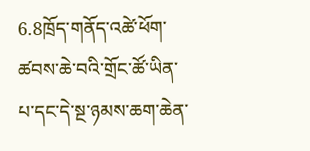6.8ཁྲོད་གནོད་འཚེ་ཕོག་ཚབས་ཆེ་བའི་གྲོང་ཚོ་ཡིན་པ་དང་དེ་སྔ་ཉམས་ཆག་ཆེན་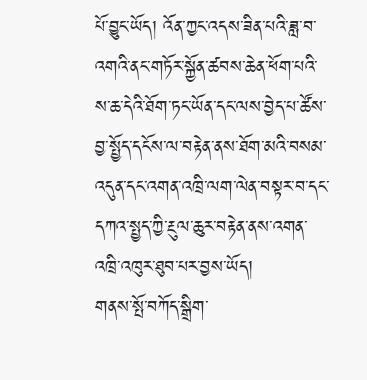པོ་བྱུང་ཡོད། འོན་ཀྱང་འདས་ཟིན་པའི་ཟླ་བ་འགའི་ནང་གཏོར་སྐྱོན་ཚབས་ཆེན་ཕོག་པའི་ས་ཆ་དེའི་ཐོག་ཏང་ཡོན་དང་ལས་བྱེད་པ་ཚོས་བྱ་སྤྱོད་དངོས་ལ་བརྟེན་ནས་ཐོག་མའི་བསམ་འདུན་དང་འགན་འཁྲི་ལག་ལེན་བསྟར་བ་དང་དཀའ་སྤྱད་ཀྱི་རྔུལ་ཆུར་བརྟེན་ནས་འགན་འཁྲི་འཁུར་ཐུབ་པར་བྱས་ཡོད།
གནས་སྤོ་བཀོད་སྒྲིག་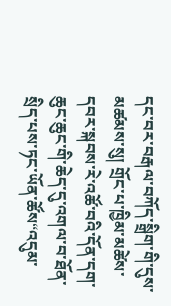དང་བར་བརྒལ་བཀོད་སྒྲིག་གི་དུས་མཚམས་སུ། གྲོང་པ་ཁྱིམ་མཚེས་དབར་སྐབས་རེ་འཚོ་བའི་དོན་དག་ཆུང་ཆུང་གི་ཆེད་དུ་འགལ་བ་ཐོན་སྲིད་པས་ཏང་ཡོན་ཚོས“འདུམ་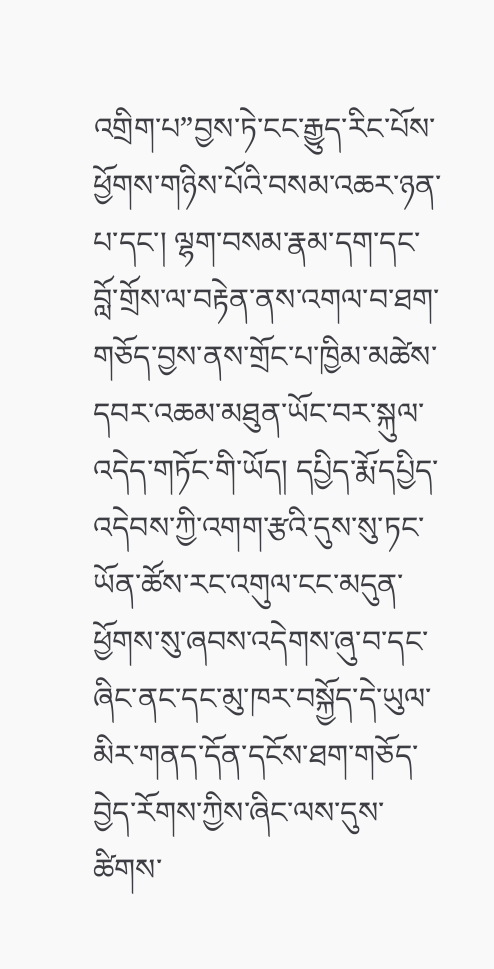འགྲིག་པ”བྱས་ཏེ་ངང་རྒྱུད་རིང་པོས་ཕྱོགས་གཉིས་པོའི་བསམ་འཆར་ཉན་པ་དང་། ལྷག་བསམ་རྣམ་དག་དང་བློ་གྲོས་ལ་བརྟེན་ནས་འགལ་བ་ཐག་གཅོད་བྱས་ནས་གྲོང་པ་ཁྱིམ་མཚེས་དབར་འཆམ་མཐུན་ཡོང་བར་སྐུལ་འདེད་གཏོང་གི་ཡོད། དཔྱིད་རྨོ་དཔྱིད་འདེབས་ཀྱི་འགག་རྩའི་དུས་སུ་ཏང་ཡོན་ཚོས་རང་འགུལ་ངང་མདུན་ཕྱོགས་སུ་ཞབས་འདེགས་ཞུ་བ་དང་ཞིང་ནང་དང་མུ་ཁར་བསྐྱོད་དེ་ཡུལ་མིར་གནད་དོན་དངོས་ཐག་གཅོད་བྱེད་རོགས་ཀྱིས་ཞིང་ལས་དུས་ཚིགས་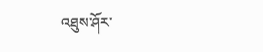འཐུས་ཤོར་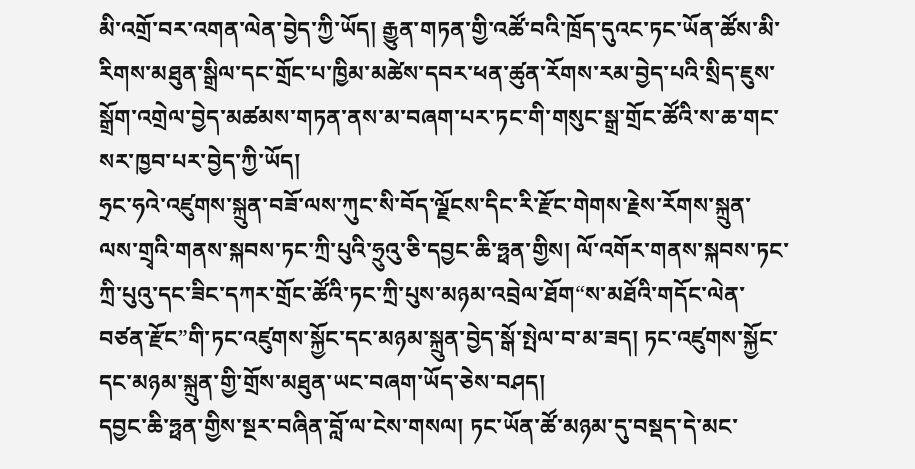མི་འགྲོ་བར་འགན་ལེན་བྱེད་ཀྱི་ཡོད། རྒྱུན་གཏན་གྱི་འཚོ་བའི་ཁྲོད་དུའང་ཏང་ཡོན་ཚོས་མི་རིགས་མཐུན་སྒྲིལ་དང་གྲོང་པ་ཁྱིམ་མཚེས་དབར་ཕན་ཚུན་རོགས་རམ་བྱེད་པའི་སྲིད་ཇུས་སྒྲོག་འགྲེལ་བྱེད་མཚམས་གཏན་ནས་མ་བཞག་པར་ཏང་གི་གསུང་སྒྲ་གྲོང་ཚོའི་ས་ཆ་གང་སར་ཁྱབ་པར་བྱེད་ཀྱི་ཡོད།
ཧྲང་ཧའེ་འཛུགས་སྐྲུན་བཟོ་ལས་ཀུང་སི་བོད་ལྗོངས་དིང་རི་རྫོང་གེགས་རྗེས་རོགས་སྐྲུན་ལས་གྲྭའི་གནས་སྐབས་ཏང་ཀྲི་པུའི་ཧྲུའུ་ཅི་དབྱང་ཆི་ཧྥན་གྱིས། ལོ་འགོར་གནས་སྐབས་ཏང་ཀྲི་པུའུ་དང་ཟིང་དཀར་གྲོང་ཚོའི་ཏང་ཀྲི་པུས་མཉམ་འབྲེལ་ཐོག“ས་མཐོའི་གདོང་ལེན་བཙན་རྫོང”གི་ཏང་འཛུགས་སྐྱོང་དང་མཉམ་སྐྲུན་བྱེད་སྒོ་སྤེལ་བ་མ་ཟད། ཏང་འཛུགས་སྐྱོང་དང་མཉམ་སྐྲུན་གྱི་གྲོས་མཐུན་ཡང་བཞག་ཡོད་ཅེས་བཤད།
དབྱང་ཆི་ཧྥན་གྱིས་སྔར་བཞིན་བློ་ལ་ངེས་གསལ། ཏང་ཡོན་ཚོ་མཉམ་དུ་བསྡད་དེ་མང་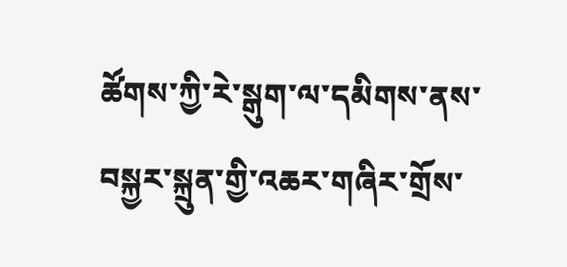ཚོགས་ཀྱི་རེ་སྒུག་ལ་དམིགས་ནས་བསྐྱར་སྐྲུན་གྱི་འཆར་གཞིར་གྲོས་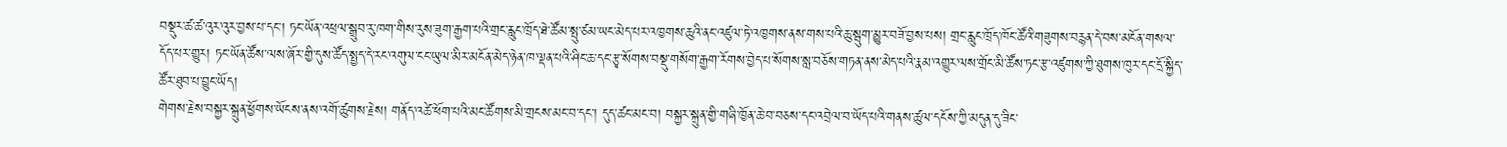བསྡུར་ཚ་ཚ་འུར་འུར་བྱས་པ་དང་། ཏང་ཡོན་འཕྲལ་སྒྲུབ་རུ་ཁག་གིས་རུས་ཟུག་རྒྱག་པའི་གྲང་རླུང་ཁྲོད་ཐེ་ཚོམ་སྤུ་ཙམ་ཡང་མེད་པར་འཁྱགས་ཆུའི་ནང་འཛུལ་ཏེ་འཁྱགས་ནས་གས་པའི་ཆུ་སྦུག་མྱུར་བཟོ་བྱས་པས། གྲང་རླུང་ཁྲོད་ཁོང་ཚོའི་གཟུགས་བརྙན་དེ་བས་མངོན་གསལ་དོད་པར་གྱུར། ཏང་ཡོན་ཚོས་ལས་ཞོར་གྱི་དུས་ཚོད་སྤྱད་དེ་རང་འགུལ་ངང་ཡུལ་མིར་མངོན་མེད་ཉེན་ཁ་ལྡན་པའི་ཤིང་ཆ་དང་རྩྭ་སོགས་བསྡུ་གསོག་རྒྱག་རོགས་བྱེད་པ་སོགས་སླ་བཅོས་གཏན་ནས་མེད་པའི་རྣམ་འགྱུར་ལས་གྲོང་མི་ཚོས་ཏང་རྩ་འཛུགས་ཀྱི་ཐུགས་ཁུར་དང་དྲོ་སྐྱིད་ཚོར་ཐུབ་པ་བྱུང་ཡོད།
གེགས་རྗེས་བསྐྱར་སྐྲུན་ཕྱོགས་ཡོངས་ནས་འགོ་ཚུགས་རྗེས། གནོད་འཚེ་ཕོག་པའི་མང་ཚོགས་མི་གྲངས་མང་བ་དང་། དུད་ཚང་མང་བ། བསྐྱར་སྐྲུན་གྱི་གཞི་ཁྱོན་ཆེ་བ་བཅས་དང་འབྲེལ་བ་ཡོད་པའི་གནས་ཚུལ་དངོས་ཀྱི་མདུན་དུ་ཟིང་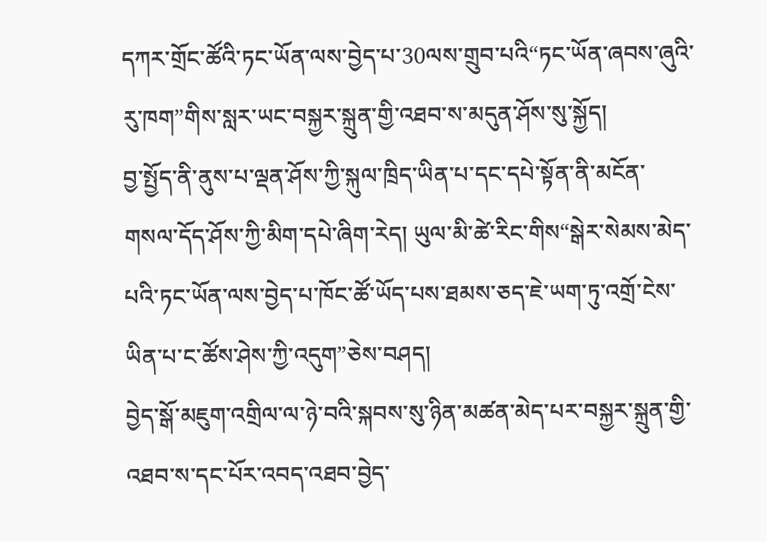དཀར་གྲོང་ཚོའི་ཏང་ཡོན་ལས་བྱེད་པ་30ལས་གྲུབ་པའི“ཏང་ཡོན་ཞབས་ཞུའི་རུ་ཁག”གིས་སླར་ཡང་བསྐྱར་སྐྲུན་གྱི་འཐབ་ས་མདུན་ཤོས་སུ་སྐྱོད།
བྱ་སྤྱོད་ནི་ནུས་པ་ལྡན་ཤོས་ཀྱི་སྐུལ་ཁྲིད་ཡིན་པ་དང་དཔེ་སྟོན་ནི་མངོན་གསལ་དོད་ཤོས་ཀྱི་མིག་དཔེ་ཞིག་རེད། ཡུལ་མི་ཚེ་རིང་གིས“སྒེར་སེམས་མེད་པའི་ཏང་ཡོན་ལས་བྱེད་པ་ཁོང་ཚོ་ཡོད་པས་ཐམས་ཅད་ཇེ་ཡག་ཏུ་འགྲོ་ངེས་ཡིན་པ་ང་ཚོས་ཤེས་ཀྱི་འདུག”ཅེས་བཤད།
བྱེད་སྒོ་མཇུག་འགྲིལ་ལ་ཉེ་བའི་སྐབས་སུ་ཉིན་མཚན་མེད་པར་བསྐྱར་སྐྲུན་གྱི་འཐབ་ས་དང་པོར་འབད་འཐབ་བྱེད་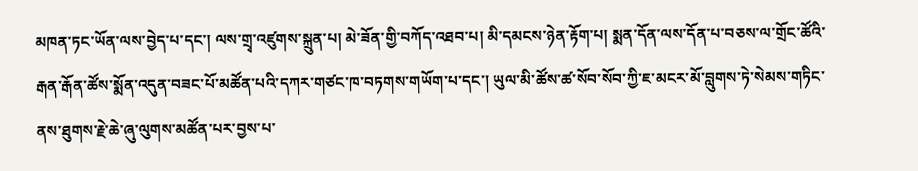མཁན་ཏང་ཡོན་ལས་བྱེད་པ་དང་། ལས་གྲྭ་འཛུགས་སྐྲུན་པ། མེ་ཟོན་གྱི་བཀོད་འཐབ་པ། མི་དམངས་ཉེན་རྟོག་པ། སྨན་དོན་ལས་དོན་པ་བཅས་ལ་གྲོང་ཚོའི་རྒན་རྒོན་ཚོས་སྨོན་འདུན་བཟང་པོ་མཚོན་པའི་དཀར་གཙང་ཁ་བཏགས་གཡོག་པ་དང་། ཡུལ་མི་ཚོས་ཚ་སོབ་སོབ་ཀྱི་ཇ་མངར་མོ་བླུགས་ཏེ་སེམས་གཏིང་ནས་ཐུགས་རྗེ་ཆེ་ཞུ་ལུགས་མཚོན་པར་བྱས་པ་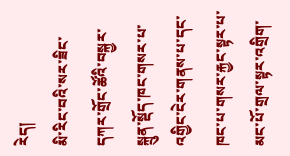རེད།
མི་རིང་བའི་སར་ཟིང་དཀར་གྲོང་ཚོའི་བསྐྱར་སྐྲུན་སྡོད་ཁང་གསར་པ་འགྱིང་ངེར་གནས་པ་དང་ཁང་པ་གསར་རྐྱང་སྟར་པ་མང་པོ་གྲལ་སྟར་འགྲིག་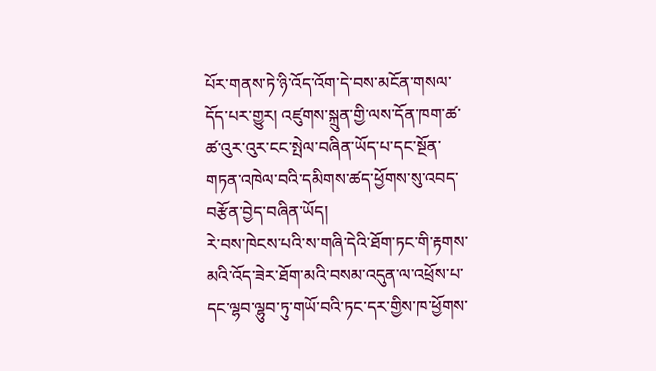པོར་གནས་ཏེ་ཉི་འོད་འོག་དེ་བས་མངོན་གསལ་དོད་པར་གྱུར། འཛུགས་སྐྲུན་གྱི་ལས་དོན་ཁག་ཚ་ཚ་འུར་འུར་ངང་སྤེལ་བཞིན་ཡོད་པ་དང་སྔོན་གཏན་འཁེལ་བའི་དམིགས་ཚད་ཕྱོགས་སུ་འབད་བརྩོན་བྱེད་བཞིན་ཡོད།
རེ་བས་ཁེངས་པའི་ས་གཞི་དེའི་ཐོག་ཏང་གི་རྟགས་མའི་འོད་ཟེར་ཐོག་མའི་བསམ་འདུན་ལ་འཕྲོས་པ་དང་ལྷབ་ལྷུབ་ཏུ་གཡོ་བའི་ཏང་དར་གྱིས་ཁ་ཕྱོགས་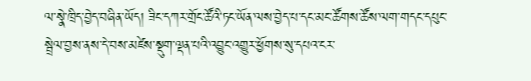ལ་སྣེ་ཁྲིད་བྱེད་བཞིན་ཡོད། ཟིང་དཀར་གྲོང་ཚོའི་ཏང་ཡོན་ལས་བྱེད་པ་དང་མང་ཚོགས་ཚོས་ལག་གདང་དཔུང་སྦྲེལ་བྱས་ནས་དེ་བས་མཛེས་སྡུག་ལྡན་པའི་འབྱུང་འགྱུར་ཕྱོགས་སུ་དཔའ་ངར་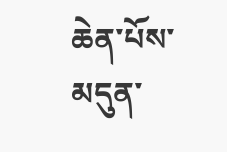ཆེན་པོས་མདུན་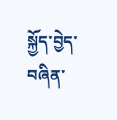སྐྱོད་བྱེད་བཞིན་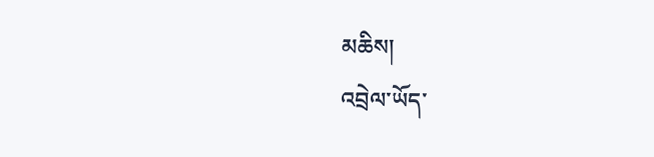མཆིས།
འབྲེལ་ཡོད་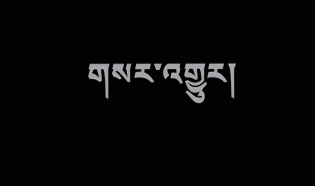གསར་འགྱུར།